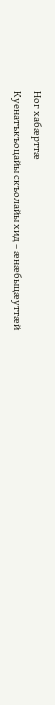Ног хабæрттæ
Куенатъкъоцайы скъолайы хид – æнæбыцæуттæй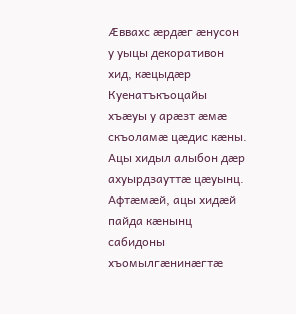Æввахс æрдæг æнусон у уыцы декоративон хид, кæцыдæр Куенатъкъоцайы хъæуы у арæзт æмæ скъоламæ цæдис кæны. Ацы хидыл алыбон дæр ахуырдзауттæ цæуынц. Афтæмæй, ацы хидæй пайда кæнынц сабидоны хъомылгæнинæгтæ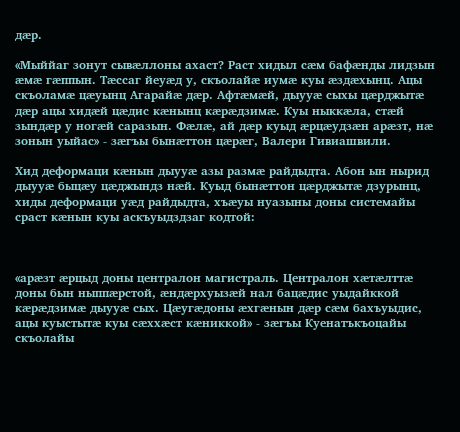дæр.

«Мыййаг зонут сывæллоны ахаст? Раст хидыл сæм бафæнды лидзын æмæ гæппын. Тæссаг йеуæд у, скъолайæ иумæ куы æздæхынц. Ацы скъоламæ цæуынц Агарайæ дæр. Афтæмæй, дыууæ сыхы цæрджытæ дæр ацы хидæй цæдис кæнынц кæрæдзимæ. Куы ныккæла, стæй зындæр у ногæй саразын. Фæлæ, ай дæр куыд æрцæудзæн арæзт, нæ зонын уыйас» - зæгъы бынæттон цæрæг, Валери Гивиашвили.

Хид деформаци кæнын дыууæ азы размæ райдыдта. Абон ын нырид дыууæ быцæу цæджындз нæй. Куыд бынæттон цæрджытæ дзурынц, хиды деформаци уæд райдыдта, хъæуы нуазыны доны системайы сраст кæнын куы аскъуыдздзаг кодтой:



«арæзт æрцыд доны централон магистраль. Централон хæтæлттæ доны бын ныппæрстой, æндæрхуызæй нал бацæдис уыдайккой кæрæдзимæ дыууæ сых. Цæугæдоны æхгæнын дæр сæм бахъуыдис, ацы куыстытæ куы сæххæст кæниккой» - зæгъы Куенатъкъоцайы скъолайы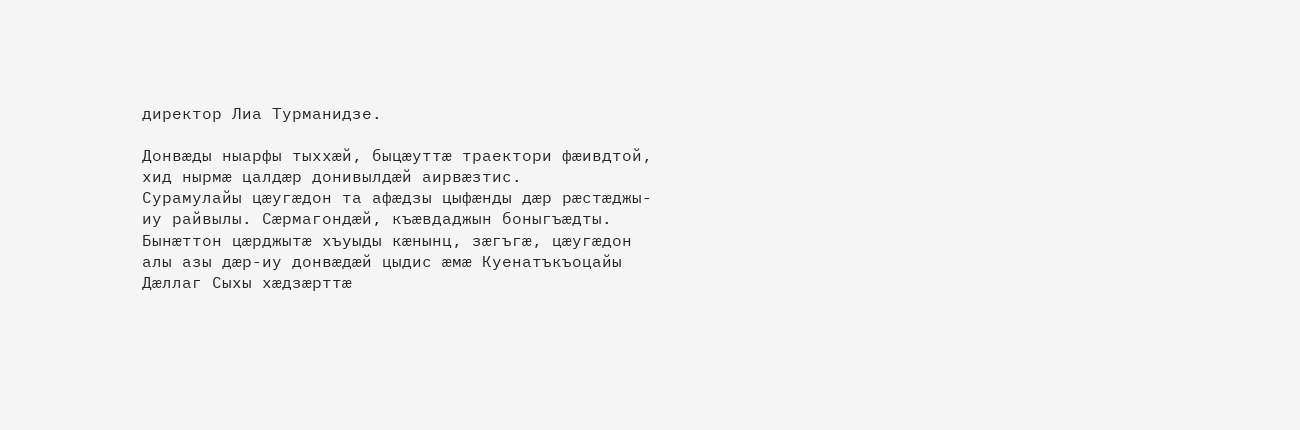директор Лиа Турманидзе.

Донвæды ныарфы тыххæй, быцæуттæ траектори фæивдтой, хид нырмæ цалдæр донивылдæй аирвæзтис.
Сурамулайы цæугæдон та афæдзы цыфæнды дæр рæстæджы-иу райвылы. Сæрмагондæй, къæвдаджын боныгъæдты. Бынæттон цæрджытæ хъуыды кæнынц, зæгъгæ, цæугæдон алы азы дæр-иу донвæдæй цыдис æмæ Куенатъкъоцайы Дæллаг Сыхы хæдзæрттæ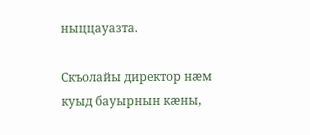ныццауазта.

Скъолайы директор нæм куыд бауырнын кæны,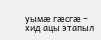уымæ гæсгæ – хид ацы этапыл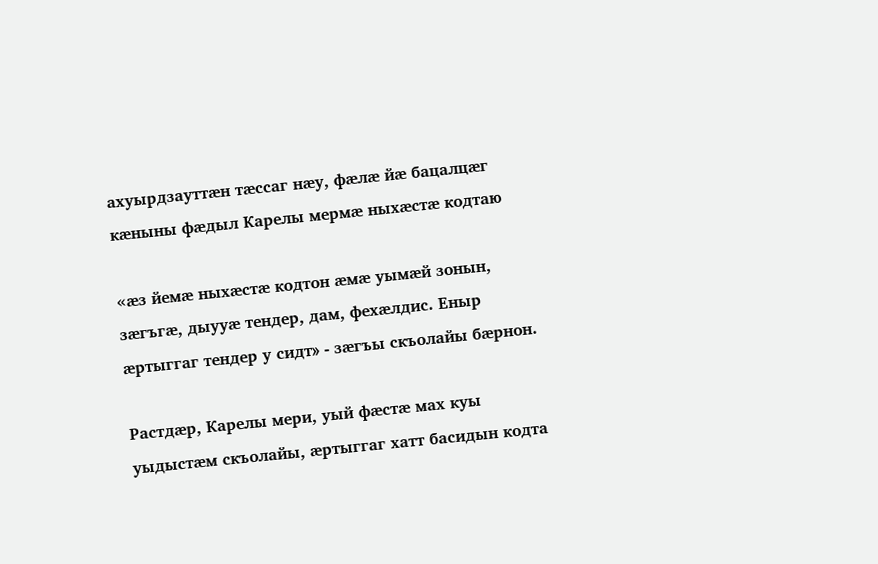ахуырдзауттæн тæссаг нæу, фæлæ йæ бацалцæг кæныны фæдыл Карелы мермæ ныхæстæ кодтаю

«æз йемæ ныхæстæ кодтон æмæ уымæй зонын, зæгъгæ, дыууæ тендер, дам, фехæлдис. Еныр æртыггаг тендер у сидт» - зæгъы скъолайы бæрнон.

Растдæр, Карелы мери, уый фæстæ мах куы уыдыстæм скъолайы, æртыггаг хатт басидын кодта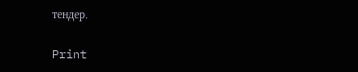тендер.

Print